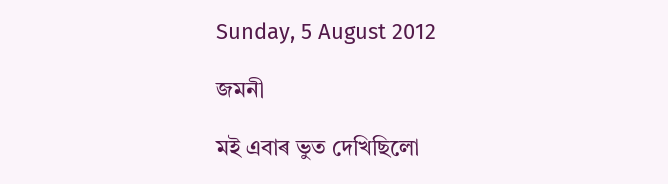Sunday, 5 August 2012

জমনী

মই এবাৰ ভুত দেখিছিলো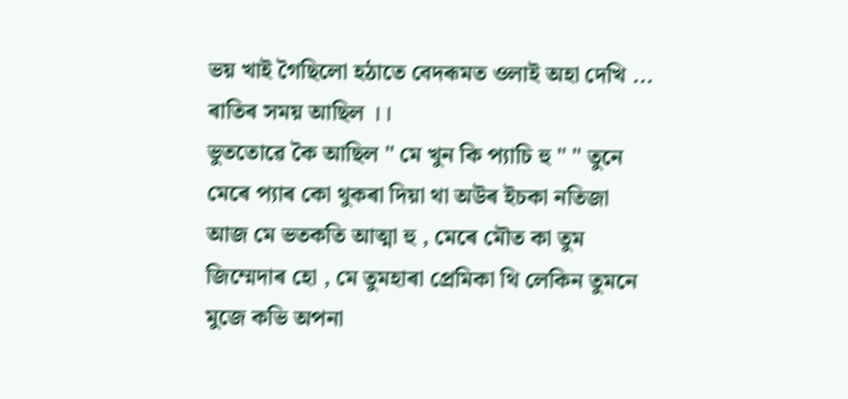ভয় খাই গৈছিলো হঠাতে বেদৰূমত ওলাই অহা দেখি ...
ৰাতিৰ সময় আছিল ।।
ভুততোৱে কৈ আছিল " মে খুন কি প্যাচি হু " " তুনে মেৰে প্যাৰ কো থুকৰা দিয়া থা অউৰ ইচকা নতিজা আজ মে ভতকতি আত্মা হু , মেৰে মৌত কা তুম জিম্মেদাৰ হো , মে তুমহাৰা প্রেমিকা থি লেকিন তুমনে মুজে কভি অপনা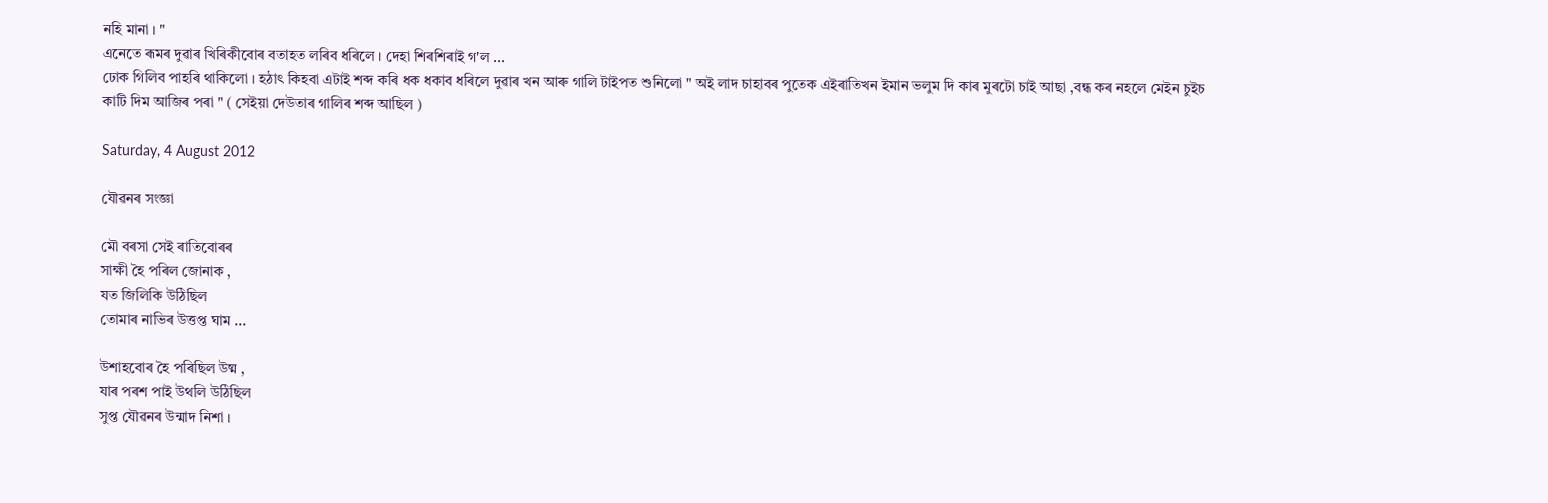নহি মানা । "
এনেতে ৰূমৰ দুৱাৰ খিৰিকীবোৰ বতাহত লৰিব ধৰিলে । দেহা শিৰশিৰাই গ'ল ...
ঢোক গিলিব পাহৰি থাকিলো । হঠাৎ কিহবা এটাই শব্দ কৰি ধক ধকাব ধৰিলে দুৱাৰ খন আৰু গালি টাইপত শুনিলো " অই লাদ চাহাবৰ পুতেক এইৰাতিখন ইমান ভলুম দি কাৰ মুৰটো চাই আছা ,বন্ধ কৰ নহলে মেইন চুইচ কাটি দিম আজিৰ পৰা " ( সেইয়া দেউতাৰ গালিৰ শব্দ আছিল )

Saturday, 4 August 2012

যৌৱনৰ সংজ্ঞা

মৌ বৰসা সেই ৰাতিবোৰৰ
সাক্ষী হৈ পৰিল জোনাক ,
যত জিলিকি উঠিছিল
তোমাৰ নাভিৰ উত্তপ্ত ঘাম ...

উশাহবোৰ হৈ পৰিছিল উষ্ম ,
যাৰ পৰশ পাই উথলি উঠিছিল
সুপ্ত যৌৱনৰ উন্মাদ নিশা ।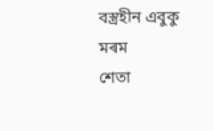বস্ত্রহীন এবুকু মৰম
শেতা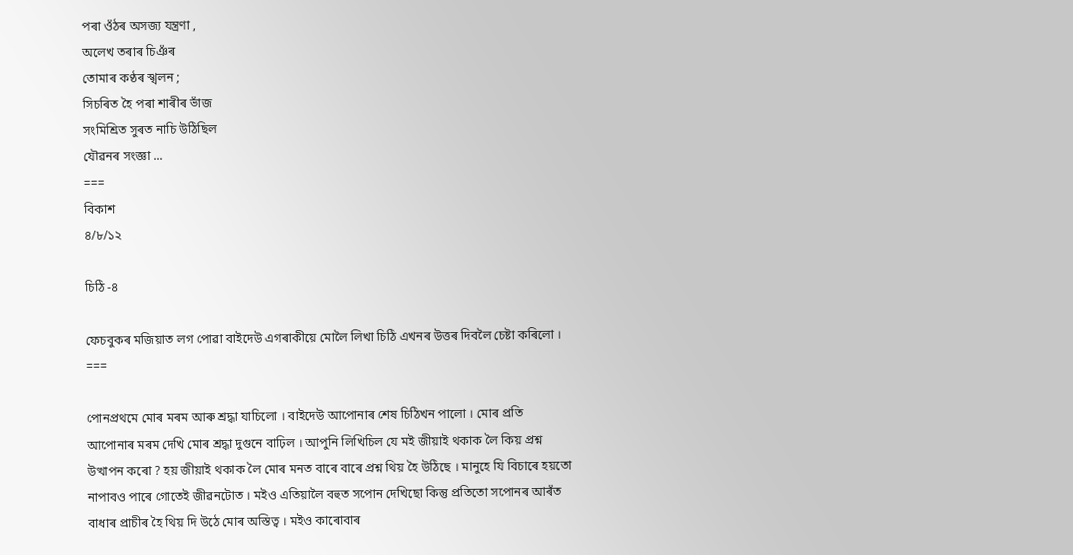পৰা ওঁঠৰ অসজ্য যন্ত্রণা ,
অলেখ তৰাৰ চিঞঁৰ
তোমাৰ কণ্ঠৰ স্খলন ;
সিচৰিত হৈ পৰা শাৰীৰ ভাঁজ
সংমিশ্রিত সুৰত নাচি উঠিছিল
যৌৱনৰ সংজ্ঞা ...
===
বিকাশ
৪/৮/১২

চিঠি -৪

ফেচবুকৰ মজিয়াত লগ পোৱা বাইদেউ এগৰাকীয়ে মোলৈ লিখা চিঠি এখনৰ উত্তৰ দিবলৈ চেষ্টা কৰিলো ।
===

পোনপ্রথমে মোৰ মৰম আৰু শ্রদ্ধা যাচিলো । বাইদেউ আপোনাৰ শেষ চিঠিখন পালো । মোৰ প্রতি আপোনাৰ মৰম দেখি মোৰ শ্রদ্ধা দুগুনে বাঢ়িল । আপুনি লিখিচিল যে মই জীয়াই থকাক লৈ কিয় প্রশ্ন উত্থাপন কৰো ? হয় জীয়াই থকাক লৈ মোৰ মনত বাৰে বাৰে প্রশ্ন থিয় হৈ উঠিছে । মানুহে যি বিচাৰে হয়তো নাপাবও পাৰে গোতেই জীৱনটোত । মইও এতিয়ালৈ বহুত সপোন দেখিছো কিন্তু প্রতিতো সপোনৰ আৰঁত বাধাৰ প্রাচীৰ হৈ থিয় দি উঠে মোৰ অস্তিত্ব । মইও কাৰোবাৰ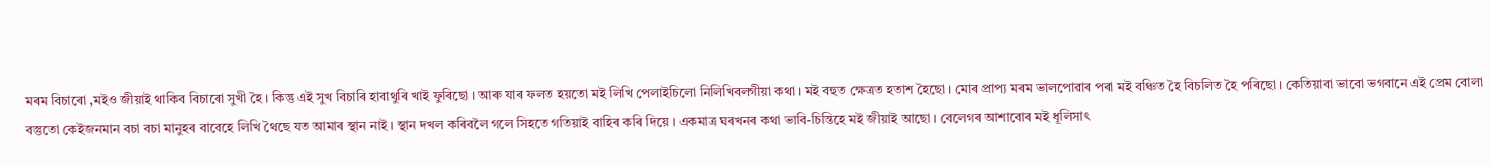মৰম বিচাৰো ,মইও জীয়াই থাকিব বিচাৰো সুখী হৈ । কিন্তু এই সুখ বিচাৰি হাবাথুৰি খাই ফুৰিছো । আৰু যাৰ ফলত হয়তো মই লিখি পেলাইচিলো নিলিখিবলগীয়া কথা । মই বহুত ক্ষেত্রত হতাশ হৈছো । মোৰ প্রাপ্য মৰম ভালপোৱাৰ পৰা মই বঞ্চিত হৈ বিচলিত হৈ পৰিছো । কেতিয়াবা ভাবো ভগবানে এই প্রেম বোলা বস্তুতো কেইজনমান বচা বচা মানুহৰ বাবেহে লিখি থৈছে যত আমাৰ স্থান নাই । স্থান দখল কৰিবলৈ গলে সিহতে গতিয়াই বাহিৰ কৰি দিয়ে । একমাত্র ঘৰখনৰ কথা ভাবি-চিন্তিহে মই জীয়াই আছো । বেলেগৰ আশাবোৰ মই ধূলিসাৎ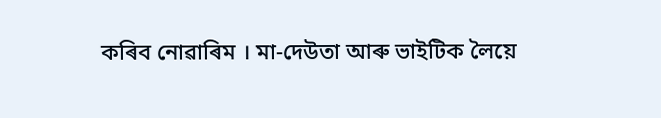কৰিব নোৱাৰিম । মা-দেউতা আৰু ভাইটিক লৈয়ে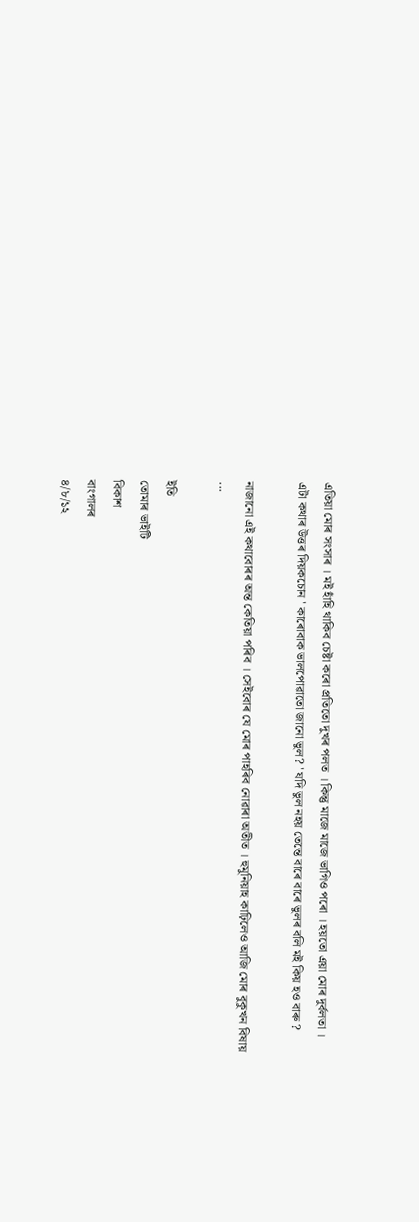এতিয়া মোৰ সংসাৰ । মই হাঁহি থাকিব চেষ্টা কৰো প্রতিতো দুখৰ পলত । কিন্তু মাজে মাজে ভাগিও পৰো । হয়তো এয়া মোৰ দুর্বলতা । এটা কথাৰ উত্তৰ দিয়কচোন ' কাৰোবাক ভালপোৱাতো জানো ভুল? ' যদি ভুল নহয় তেন্তে বাৰে বাৰে ভুলৰ বলি মই কিয় হও বাৰু ?

নাজানো এই কথাবোৰৰ অন্ত কেতিয়া পৰিব । সেইবোৰ যে মোৰ পাহৰিব নোৱাৰা অতীত । হুমুনিয়াহ কাঢ়িলেও আজি মোৰ বুকুখন বিষায় ...

ইতি
তোমাৰ ভাইটি
বিকাশ
বাংগালৰ
৪/৮/১২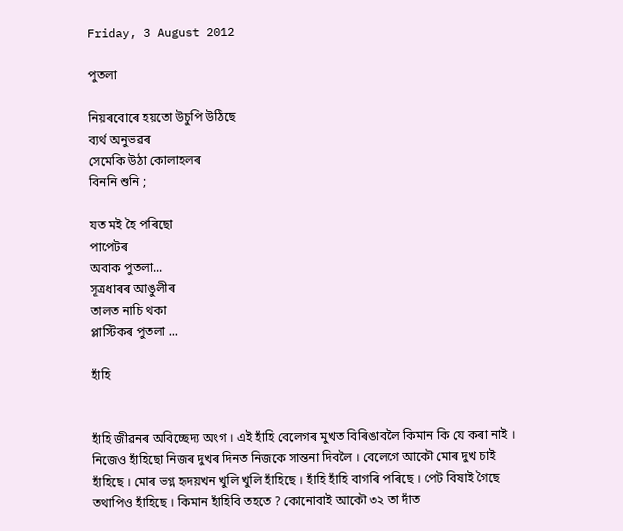Friday, 3 August 2012

পুতলা

নিয়ৰবোৰে হয়তো উচুপি উঠিছে
ব্যর্থ অনুভৱৰ
সেমেকি উঠা কোলাহলৰ
বিননি শুনি ;

যত মই হৈ পৰিছো
পাপেটৰ
অবাক পুতলা...
সূত্রধাৰৰ আঙুলীৰ
তালত নাচি থকা
প্লাস্টিকৰ পুতলা ...

হাঁহি


হাঁহি জীৱনৰ অবিচ্ছেদ্য অংগ । এই হাঁহি বেলেগৰ মুখত বিৰিঙাবলৈ কিমান কি যে কৰা নাই । নিজেও হাঁহিছো নিজৰ দুখৰ দিনত নিজকে সান্তনা দিবলৈ । বেলেগে আকৌ মোৰ দুখ চাই হাঁহিছে । মোৰ ভগ্ন হৃদয়খন খুলি খুলি হাঁহিছে । হাঁহি হাঁহি বাগৰি পৰিছে । পেট বিষাই গৈছে তথাপিও হাঁহিছে । কিমান হাঁহিবি তহতে ? কোনোবাই আকৌ ৩২ তা দাঁত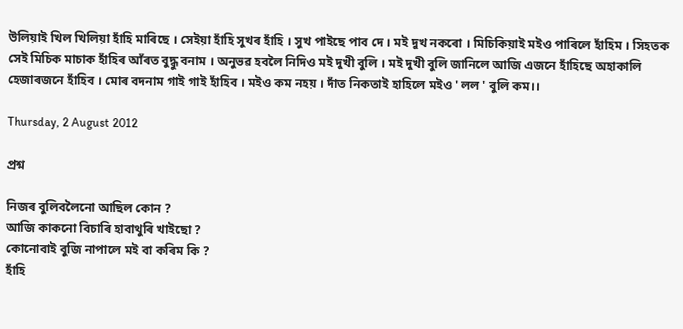উলিয়াই খিল খিলিয়া হাঁহি মাৰিছে । সেইয়া হাঁহি সুখৰ হাঁহি । সুখ পাইছে পাব দে । মই দুখ নকৰো । মিচিকিয়াই মইও পাৰিলে হাঁহিম । সিহতক সেই মিচিক মাচাক হাঁহিৰ আঁৰত বুদ্ধু বনাম । অনুভৱ হবলৈ নিদিও মই দুখী বুলি । মই দুখী বুলি জানিলে আজি এজনে হাঁহিছে অহাকালি হেজাৰজনে হাঁহিব । মোৰ বদনাম গাই গাই হাঁহিব । মইও কম নহয় । দাঁত নিকতাই হাহিলে মইও ' লল ' বুলি কম।।

Thursday, 2 August 2012

প্রশ্ন

নিজৰ বুলিবলৈনো আছিল কোন ?
আজি কাকনো বিচাৰি হাবাথুৰি খাইছো ?
কোনোবাই বুজি নাপালে মই বা কৰিম কি ?
হাঁহি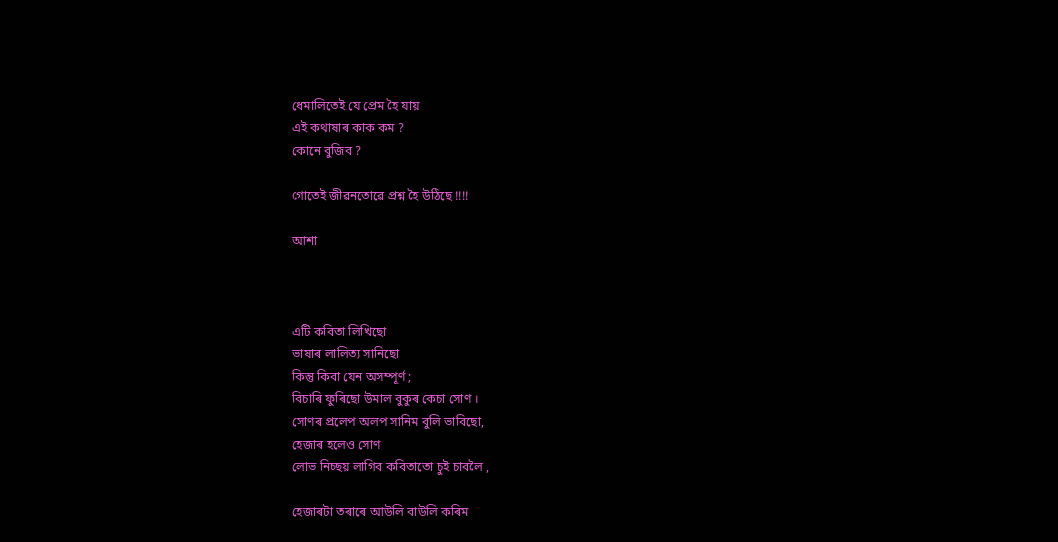ধেমালিতেই যে প্রেম হৈ যায়
এই কথাষাৰ কাক কম ?
কোনে বুজিব ?

গোতেই জীৱনতোৱে প্রশ্ন হৈ উঠিছে !!!!

আশা



এটি কবিতা লিখিছো
ভাষাৰ লালিত্য সানিছো
কিন্তু কিবা যেন অসম্পূর্ণ ;
বিচাৰি ফুৰিছো উমাল বুকুৰ কেচা সোণ ।
সোণৰ প্রলেপ অলপ সানিম বুলি ভাবিছো,
হেজাৰ হলেও সোণ
লোভ নিচ্ছয় লাগিব কবিতাতো চুই চাবলৈ ,

হেজাৰটা তৰাৰে আউলি বাউলি কৰিম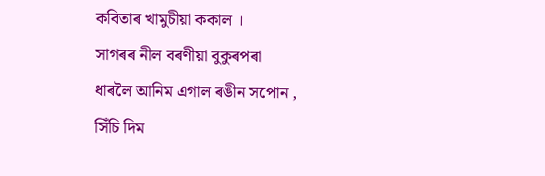কবিতাৰ খামুচীয়া ককাল ।
সাগৰৰ নীল বৰণীয়া বুকুৰপৰা
ধাৰলৈ আনিম এগাল ৰঙীন সপোন ,
সিঁচি দিম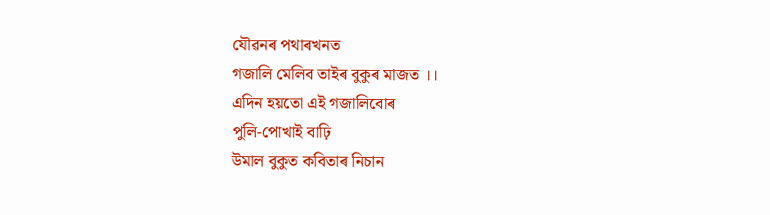যৌৱনৰ পথাৰখনত
গজালি মেলিব তাইৰ বুকুৰ মাজত ।।
এদিন হয়তো এই গজালিবোৰ
পুলি-পোখাই বাঢ়ি
উমাল বুকুত কবিতাৰ নিচান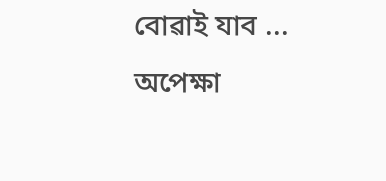বোৱাই যাব ...
অপেক্ষা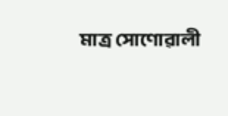মাত্র সোণোৱালী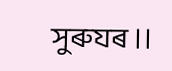সুৰুযৰ ।।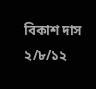বিকাশ দাস
২/৮/১২